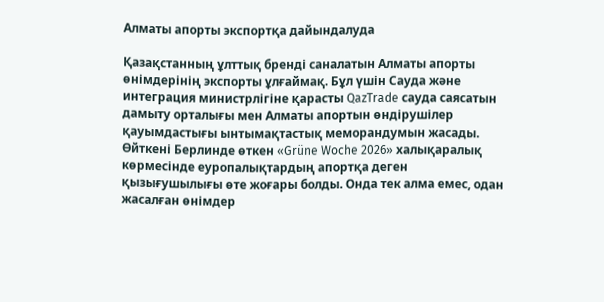Алматы апорты экспортқа дайындалуда

Қазақстанның ұлттық бренді саналатын Алматы апорты өнімдерінің экспорты ұлғаймақ. Бұл үшін Сауда және интеграция министрлігіне қарасты QazTrade сауда саясатын дамыту орталығы мен Алматы апортын өндірушілер қауымдастығы ынтымақтастық меморандумын жасады. Өйткені Берлинде өткен «Grüne Woche 2026» халықаралық көрмесінде еуропалықтардың апортқа деген қызығушылығы өте жоғары болды. Онда тек алма емес, одан жасалған өнімдер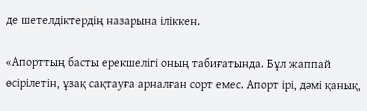де шетелдіктердің назарына іліккен.

«Апорттың басты ерекшелігі оның табиғатында. Бұл жаппай өсірілетін, ұзақ сақтауға арналған сорт емес. Апорт ірі, дəмі қанық,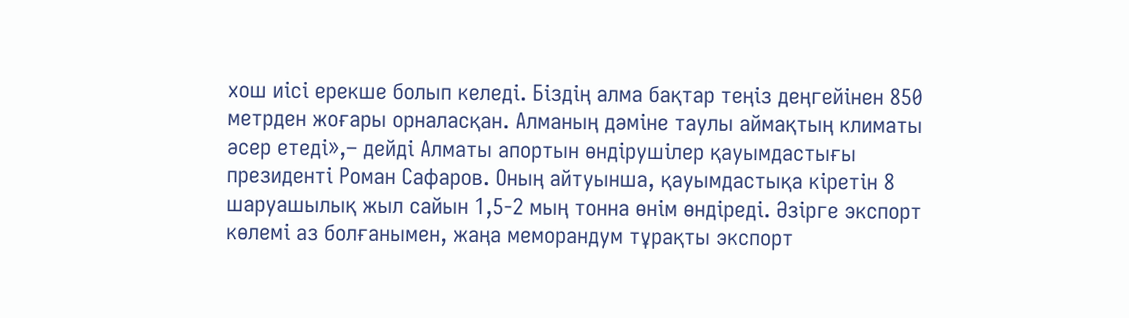хош иісі ерекше болып келеді. Біздің алма бақтар теңіз деңгейінен 850 метрден жоғары орналасқан. Алманың дəміне таулы аймақтың климаты əсер етеді»,– дейді Алматы апортын өндірушілер қауымдастығы президенті Роман Сафаров. Оның айтуынша, қауымдастықа кіретін 8 шаруашылық жыл сайын 1,5-2 мың тонна өнім өндіреді. Əзірге экспорт көлемі аз болғанымен, жаңа меморандум тұрақты экспорт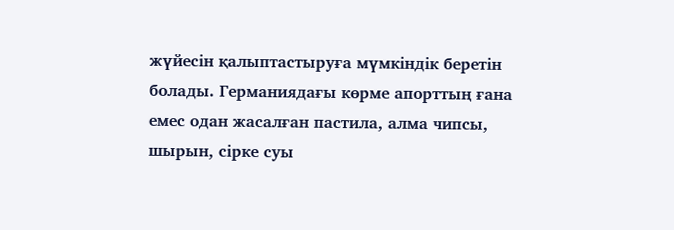жүйесін қалыптастыруға мүмкіндік беретін болады. Германиядағы көрме апорттың ғана емес одан жасалған пастила, алма чипсы, шырын, сірке суы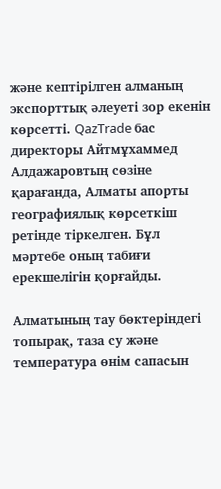жəне кептірілген алманың экспорттық əлеуеті зор екенін көрсетті. QazTrade бас директоры Айтмұхаммед Алдажаровтың сөзіне қарағанда, Алматы апорты географиялық көрсеткіш ретінде тіркелген. Бұл мəртебе оның табиғи ерекшелігін қорғайды.

Алматының тау бөктеріндегі топырақ, таза су жəне температура өнім сапасын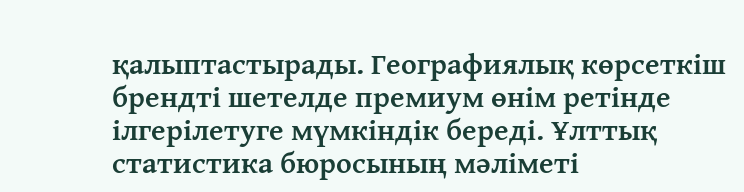қалыптастырады. Географиялық көрсеткіш брендті шетелде премиум өнім ретінде ілгерілетуге мүмкіндік береді. Ұлттық статистика бюросының мəліметі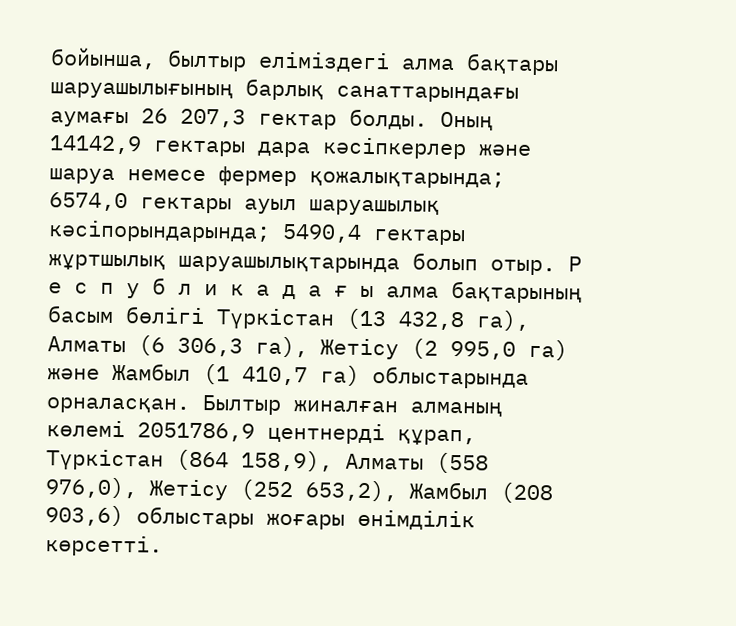бойынша, былтыр еліміздегі алма бақтары шаруашылығының барлық санаттарындағы аумағы 26 207,3 гектар болды. Оның 14142,9 гектары дара кəсіпкерлер жəне шаруа немесе фермер қожалықтарында; 6574,0 гектары ауыл шаруашылық кəсіпорындарында; 5490,4 гектары жұртшылық шаруашылықтарында болып отыр. Р е с п у б л и к а д а ғ ы алма бақтарының басым бөлігі Түркістан (13 432,8 га), Алматы (6 306,3 га), Жетісу (2 995,0 га) жəне Жамбыл (1 410,7 га) облыстарында орналасқан. Былтыр жиналған алманың көлемі 2051786,9 центнерді құрап, Түркістан (864 158,9), Алматы (558 976,0), Жетісу (252 653,2), Жамбыл (208 903,6) облыстары жоғары өнімділік көрсетті.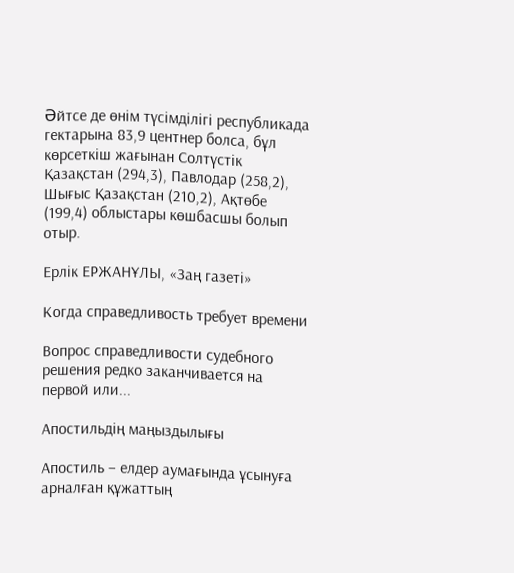Əйтсе де өнім түсімділігі республикада гектарына 83,9 центнер болса, бұл көрсеткіш жағынан Солтүстік Қазақстан (294,3), Павлодар (258,2), Шығыс Қазақстан (210,2), Ақтөбе (199,4) облыстары көшбасшы болып отыр.

Ерлік ЕРЖАНҰЛЫ, «Заң газеті»

Когда справедливость требует времени

Вопрос справедливости судебного решения редко заканчивается на первой или...

Апостильдің маңыздылығы

Апостиль – елдер аумағында ұсынуға арналған құжаттың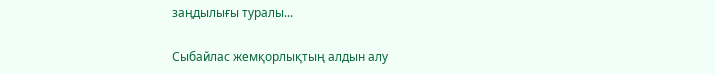заңдылығы туралы...

Сыбайлас жемқорлықтың алдын алу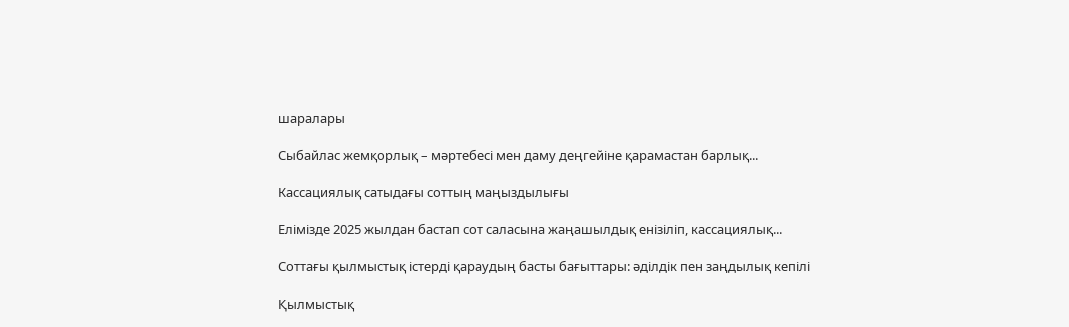шаралары

Сыбайлас жемқорлық – мәртебесі мен даму деңгейіне қарамастан барлық...

Кассациялық сатыдағы соттың маңыздылығы

Елімізде 2025 жылдан бастап сот саласына жаңашылдық енізіліп, кассациялық...

Соттағы қылмыстық істерді қараудың басты бағыттары: әділдік пен заңдылық кепілі

Қылмыстық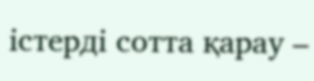істерді сотта қарау –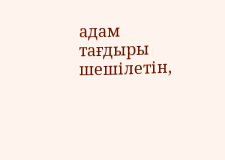адам тағдыры шешілетін,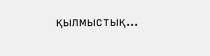қылмыстық...